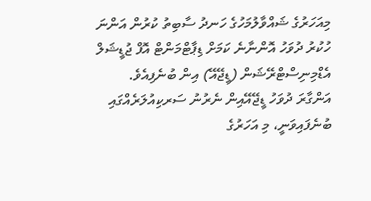މިއަހަރުގެ ޝައްވާލުމަހުގެ ހަނދު ސާބިތު ކުރުން އަންނަ ހުކުރު ދުވަހު އޮންނާނެ ކަމަށް ޑިޕާޓްމަންޓް އޮފް ޖުޑީޝަލް އެޑްމިނިސްޓްރޭޝަން (ޑީޖޭއޭ) އިން ބުނެފިއެވެ.
އަންގާރަ ދުވަހު ޑީޖޭއޭއިން ނެރުނު ސަރކިއުލަރެއްގައި ބުނެފައިވަނީ، މި އަހަރުގެ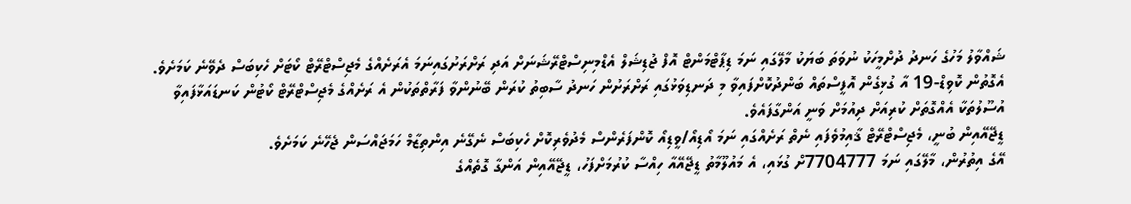ޝައްވާލު މަހުގެ ހަނދު ދުށްމީހަކު ނުވަތަ ބަޔަކު މާލޭގައި ނަމަ ޑިޕާޓްމަންޓް އޮފް ޖުޑިޝަލް އެޑްމިނިސްޓްރޭޝަނަށް އަދި ރަށްރަށުގައިނަމަ އެރަށެއްގެ މެޖިސްޓްރޭޓް ކޯޓަށް ހެކިބަސް ދެވޭނެ ކަމަށެވެ. އެގޮތުން ކޮވިޑް-19 އާ ގުޅިގެން އޮފީސްތައް ބަންދުކޮށްފައިވާ މި ދަނޑިވަޅުގައި ރަށްރަށުން ހަނދު ސާބިތު ކުރަން ބޭނުންވާ ފަރާތްތަކުން އެ ރަށެއްގެ މެޖިސްޓްރޭޓް ކޯޓުން ކަނޑައަޅާފައިވާ އުސޫލުތަކާ އެއްގޮތަށް ކުރިއަށް ދިއުމަށް ވަނީ އަންގާފައެވެ.
ޑީޖޭއޭއިން ބުނީ، މެޖިސްޓްރޭޓް ޤާއިމުވެފައި ނެތް ރަށެއްގައި ނަމަ އޯޑިއޯ/ވީޑިއޯ ކޮންފަރެންސް މެދުވެރިކޮށް ހެކިބަސް ނެގޭނެ އިންތިޒާމް ހަމަޖައްސަން ޖެހޭނެ ކަމަށެވެ.
އޭގެ އިތުރުން، މާލޭގައި ނަމަ 7704777ށް ގުޅައި، އެ މައުލޫމާތު ޑީޖޭއޭއާ ހިއްސާ ކުރުމަށްފަހު، ޑީޖޭއޭއިން އަންގާ ގޮތެއްގެ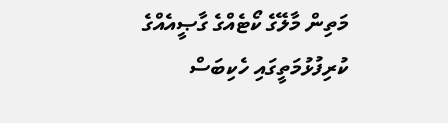މަތިން މާލޭގެ ކޯޓެއްގެ ގާޞީއެއްގެ ކުރިފުޅުމަތީގައި ހެކިބަސް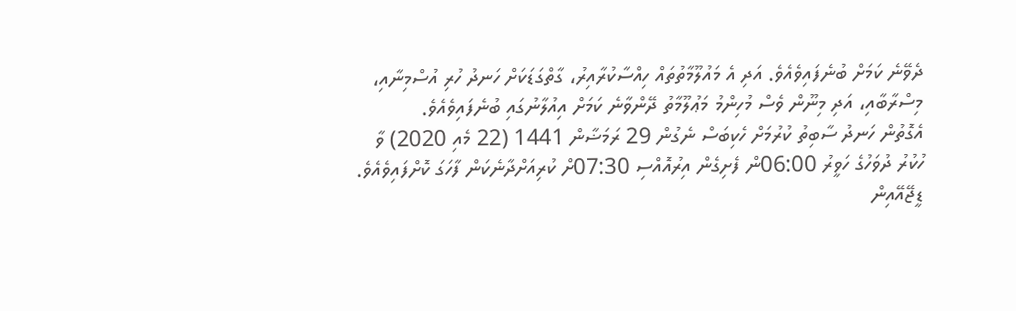ދެވޭނެ ކަމަށް ބުނެފައިވެއެވެ. އަދި އެ މައުލޫމާތުތައް ހިއްސާކުރާއިރު، ގާތްގަޑަކަށް ހަނދު ހުރި އުސްމިނާއި، މިސްރާބާއި، އަދި މިނޫން ވެސް މުހިންމު މަޢުލޫމާތު ދޭންވާނެ ކަމަށް އިއުލާނުގައި ބުނެފައިވެއެވެ.
އެގޮތުން ހަނދު ސާބިތު ކުރުމަށް ހެކިބަސް ނެގުން 29 ރަމަޟާން 1441 (22 މެއި 2020) ވާ ހުކުރު ދުވަހުގެ ހަވީރު 06:00ން ފެށިގެން އިރުއޮއްސި 07:30ށް ކުރިއަށްދާނެކަން ފާހަގަ ކޮށްފައިވެއެވެ.
ޑީޖޭއޭއިން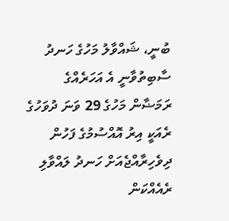ބުނީ، ޝައްވާލު މަހުގެ ހަނދު ސާބިތުވާނީ އެ އަހަރެއްގެ ރަމަޟާން މަހުގެ 29 ވަނަ ދުވަހުގެ ރެއަކީ އިރު އޮއްސުމުގެ ފަހުން ދިވެހިރާއްޖެއަށް ހަނދު ލައްވާލި ރެއެއްކަން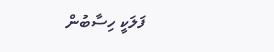ފަލަކީ ހިސާބުން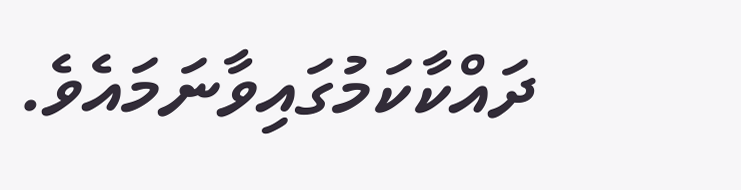ދައްކާކަމުގައިވާނަމައެވެ.